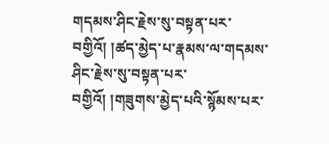གདམས་ཤིང་རྗེས་སུ་བསྟན་པར་བགྱིའོ། །ཚད་མྱེད་པ་རྣམས་ལ་གདམས་ཤིང་རྗེས་སུ་བསྟན་པར་བགྱིའོ། །གཟུགས་མྱེད་པའི་སྙོམས་པར་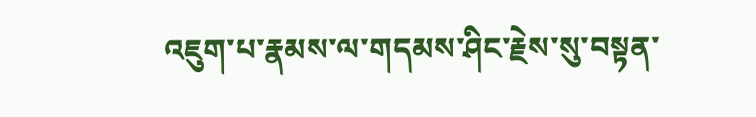འཇུག་པ་རྣམས་ལ་གདམས་ཤིང་རྗེས་སུ་བསྟན་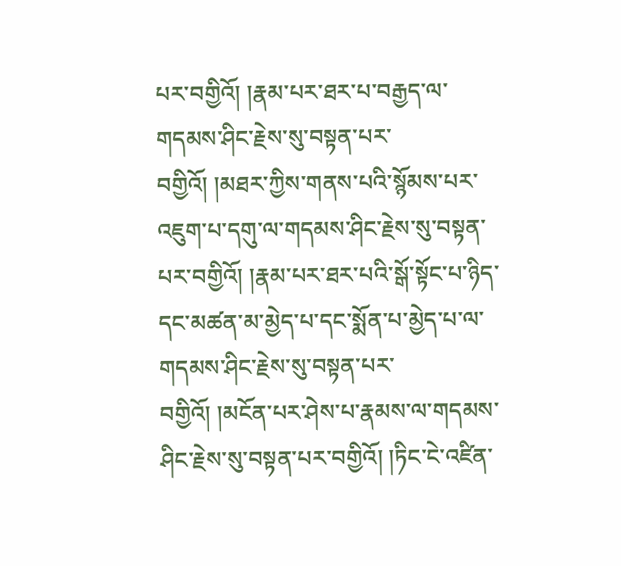པར་བགྱིའོ། །རྣམ་པར་ཐར་པ་བརྒྱད་ལ་གདམས་ཤིང་རྗེས་སུ་བསྟན་པར་བགྱིའོ། །མཐར་ཀྱིས་གནས་པའི་སྙོམས་པར་འཇུག་པ་དགུ་ལ་གདམས་ཤིང་རྗེས་སུ་བསྟན་པར་བགྱིའོ། །རྣམ་པར་ཐར་པའི་སྒོ་སྟོང་པ་ཉིད་དང་མཚན་མ་མྱེད་པ་དང་སྨོན་པ་མྱེད་པ་ལ་གདམས་ཤིང་རྗེས་སུ་བསྟན་པར་བགྱིའོ། །མངོན་པར་ཤེས་པ་རྣམས་ལ་གདམས་ཤིང་རྗེས་སུ་བསྟན་པར་བགྱིའོ། །ཏིང་ངེ་འཛིན་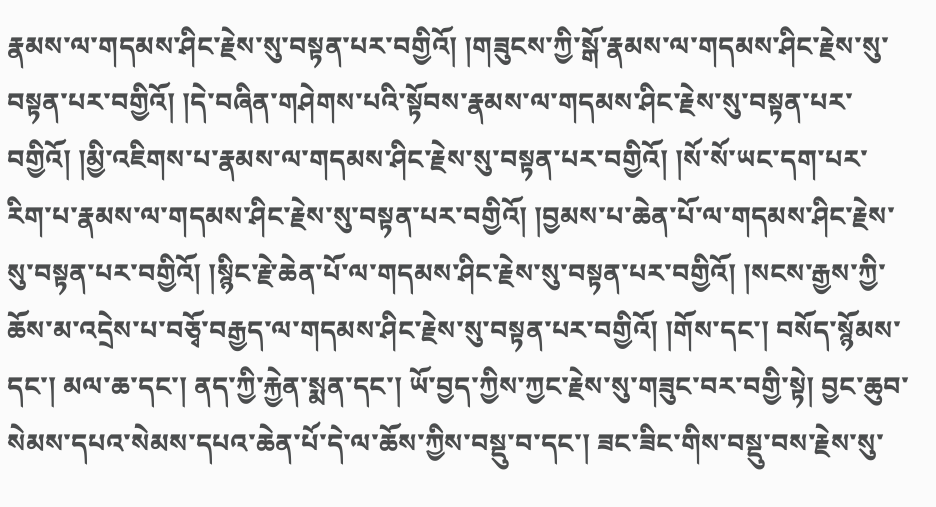རྣམས་ལ་གདམས་ཤིང་རྗེས་སུ་བསྟན་པར་བགྱིའོ། །གཟུངས་ཀྱི་སྒོ་རྣམས་ལ་གདམས་ཤིང་རྗེས་སུ་བསྟན་པར་བགྱིའོ། །དེ་བཞིན་གཤེགས་པའི་སྟོབས་རྣམས་ལ་གདམས་ཤིང་རྗེས་སུ་བསྟན་པར་བགྱིའོ། །མྱི་འཇིགས་པ་རྣམས་ལ་གདམས་ཤིང་རྗེས་སུ་བསྟན་པར་བགྱིའོ། །སོ་སོ་ཡང་དག་པར་རིག་པ་རྣམས་ལ་གདམས་ཤིང་རྗེས་སུ་བསྟན་པར་བགྱིའོ། །བྱམས་པ་ཆེན་པོ་ལ་གདམས་ཤིང་རྗེས་སུ་བསྟན་པར་བགྱིའོ། །སྙིང་རྗེ་ཆེན་པོ་ལ་གདམས་ཤིང་རྗེས་སུ་བསྟན་པར་བགྱིའོ། །སངས་རྒྱས་ཀྱི་ཆོས་མ་འདྲེས་པ་བཅྭོ་བརྒྱད་ལ་གདམས་ཤིང་རྗེས་སུ་བསྟན་པར་བགྱིའོ། །གོས་དང་། བསོད་སྙོམས་དང་། མལ་ཆ་དང་། ནད་ཀྱི་རྐྱེན་སྨན་དང་། ཡོ་བྱད་ཀྱིས་ཀྱང་རྗེས་སུ་གཟུང་བར་བགྱི་སྟེ། བྱང་ཆུབ་སེམས་དཔའ་སེམས་དཔའ་ཆེན་པོ་དེ་ལ་ཆོས་ཀྱིས་བསྡུ་བ་དང་། ཟང་ཟིང་གིས་བསྡུ་བས་རྗེས་སུ་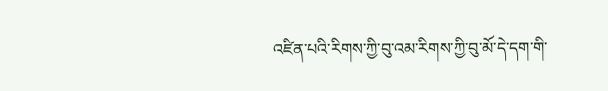འཛིན་པའི་རིགས་ཀྱི་བུ་འམ་རིགས་ཀྱི་བུ་མོ་དེ་དག་གི་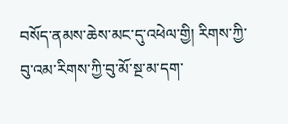བསོད་ནམས་ཆེས་མང་དུ་འཕེལ་གྱི། རིགས་ཀྱི་བུ་འམ་རིགས་ཀྱི་བུ་མོ་སྔ་མ་དག་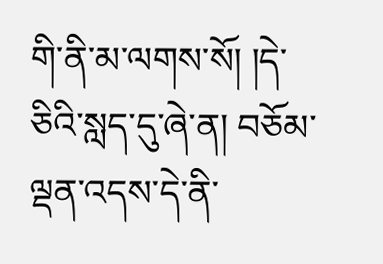གི་ནི་མ་ལགས་སོ། །དེ་ཅིའི་སླད་དུ་ཞེ་ན། བཅོམ་ལྡན་འདས་དེ་ནི་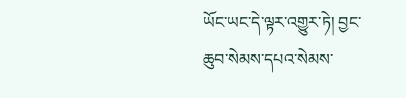ཡོང་ཡང་དེ་ལྟར་འགྱུར་ཏེ། བྱང་ཆུབ་སེམས་དཔའ་སེམས་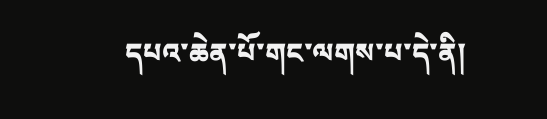དཔའ་ཆེན་པོ་གང་ལགས་པ་དེ་ནི།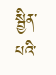སྦྱིན་པའི་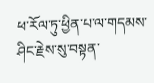ཕ་རོལ་ཏུ་ཕྱིན་པ་ལ་གདམས་ཤིང་རྗེས་སུ་བསྟན་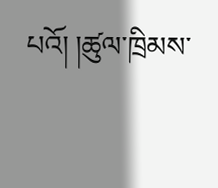པའོ། །ཚུལ་ཁྲིམས་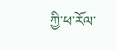ཀྱི་ཕ་རོལ་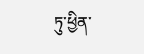ཏུ་ཕྱིན་